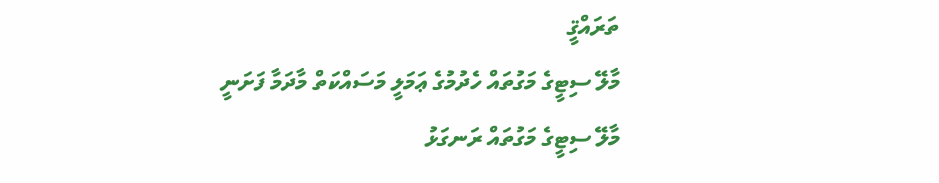ތަރައްޤީ
މާލޭ ސިޓީގެ މަގުތައް ހެދުމުގެ ޢަމަލީ މަސައްކަތް މާދަމާ ފަށަނީ
މާލޭ ސިޓީގެ މަގުތައް ރަނގަޅު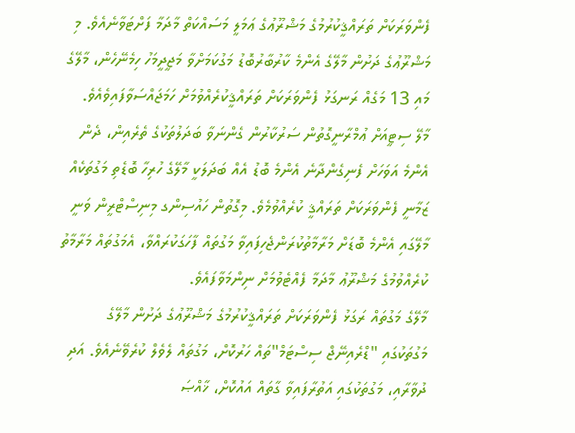ފެންވަރަކަށް ތަރައްޤީކުރުމުގެ މަޝްރޫޢުގެ ޢަމަލީ މަސައްކަތް މާދަމާ ފަށްޓަވާނެއެވެ. މި މަޝްރޫޢުގެ ދަށުން މާލޭގެ އެންމެ ކާރުބާރުބޮޑު މަގުކަމަށްވާ މަޖީދީމަހު ހިމެނޭހެން، މާލޭގެ މައި 13 މަގެއް ރަނގަޅު ފެންވަރަކަށް ތަރައްޤީކުރެއްވުމަށް ހަމަޖައްސަވާފައިވެއެވެ.
މާލޭ ސިޓީއަށް ޢުމްރާނީގޮތުން ސަރުކާރުން ގެންނަވާ ބަދަލުތަކުގެ ތެރެއިން، ދެން އެންމެ އަވަހަށް ފެނިގެންދާނެ އެންމެ ބޮޑު އެއް ބަދަލަކީ މާލޭގެ ހުރިހާ ބޮޑެތި މަގުތަކެއް ޒަމާނީ ފެންވަރަކަށް ތަރައްޤީ ކުރެއްވުމެވެ. މިގޮތުން ހައުސިންގ މިނިސްޓްރީން ވަނީ މާލޭގައި އެންމެ ބޮޑަށް މަރާމާތުކުރަންޖެހިފައިވާ މަގުތައް ފާހަގަކުރައްވާ، އެމަގުތައް މަރާމާތު ކުރެއްވުމުގެ މަޝްރޫޢު މާދަމާ ފެއްޓެވުމަށް ނިންމަވާފައެވެ.
މާލޭގެ މަގުތައް ރަގަޅު ފެންވަރަކަށް ތަރައްޤީކުރުމުގެ މަޝްރޫޢުގެ ދަށުން މާލޭގެ މަގުތަކުގައި "ޑްރެއިނޭޖް ސިސްޓަމް"ތައް ހަރުކޮށް، މަގުތައް ލެވެލް ކުރެވޭނެއެވެ. އަދި ދުވާރާއި، މަގުތަކުގައި އަތުރާފައިވާ ގާތައް އައުކޮށް، ޚާއްޞަ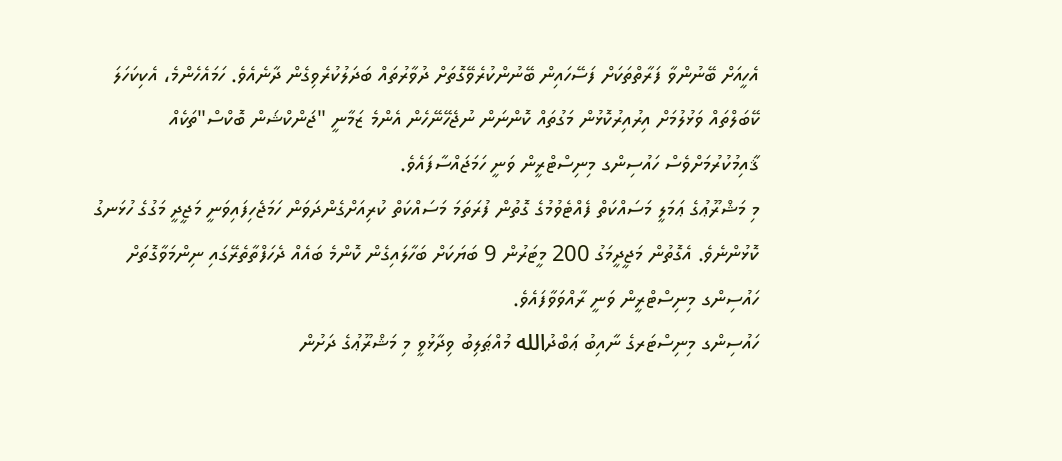އެހީއަށް ބޭނުންވާ ފަރާތްތަކަށް ފަސޭހައިން ބޭނުންކުރެވޭގޮތަށް ދުވާރުތައް ބަދަލުކުރެވިގެން ދާނެއެވެ. ހަމައެހެންމެ، އެކިކަހަލަ ކޭބަލްތައް ވަޅުލުމަށް އިރުއިރުކޮޅުން މަގުތައް ކޮންނަން ނުޖެހޭނޭހެން އެންމެ ޒަމާނީ "ޖަންކްޝަން ބޮކްސް"ތަކެއް ޤާއިމުކުރުމަށްވެސް ހައުސިންގ މިނިސްޓްރީން ވަނީ ހަމަޖައްސާފައެވެ.
މި މަޝްރޫޢުގެ ޢަމަލީ މަސައްކަތް ފެއްޓެވުމުގެ ގޮތުން ފުރަތަމަ މަސައްކަތް ކުރިއަށްގެންދަވަން ހަމަޖެހިފައިވަނީ މަޖީދީ މަގުގެ ހުޅަނގު ކޮޅުންނެވެ. އެގޮތުން މަޖީދީމަގު 200 މީޓަރުން 9 ބަޔަކަށް ބަހާލައިގެން ކޮންމެ ބައެއް ދެހަފްތާތެރޭގައި ނިންމަވާގޮތަށް ހައުސިންގ މިނިސްޓްރީން ވަނީ ރާއްވަވާފައެވެ.
ހައުސިންގ މިނިސްޓަރގެ ނާއިބު ޢަބްދުالله މުއްޠަލިބު ވިދާޅުވީ މި މަޝްރޫޢުގެ ދަށުން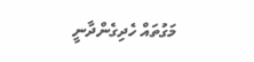މަގުތައް ހެދިގެންދާނީ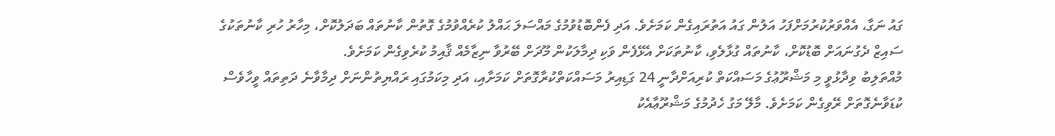ގައު ނަގާ، އެއްވަރުކުރުމަށްފަހު އަލުން ގައު އަތުރައިގެން ކަމަށެވެ. އަދި ފެންބޮޑުވުމުގެ މައްސަލަ ޙައްލު ކުރެއްވުމުގެ ގޮތުން ކާނުތައް ބަދަލުކޮށް، މިހާރު ހުރި ކާނުތަކުގެ ސައިޒް ދެގުނައަށް ބޮޑުކޮށް، ކާނުތައް ގުޅާލެވި، ކާނުތަކަށް އެޅޭފެން ވަކި ދިމާލަކުން މޫދަށް ބޭރުވާ ނިޒާމެއް ޤާއިމު ކުރެވިގެން ކަމަށެވެ.
މުއްތަލިބު ވިދާޅުވީ މި މަޝްރޫޢުގެ މަސައްކަތް ކުރިއަށްދާނީ 24 ގަޑިއިރު މަސައްކަތްކުރާގޮތަށް ކަމަށާއި، އަދި މިކަމުގައި ރައްޔިތުންނަށް ދިމާވާނެ ދަތިތައް ވީހާވެސް ކުޑަވާނެގޮތަށް ރޭވިގެން ކަމަށެވެ. މާލޭ މަގު ހެދުމުގެ މަޝްރޫޢާއެކު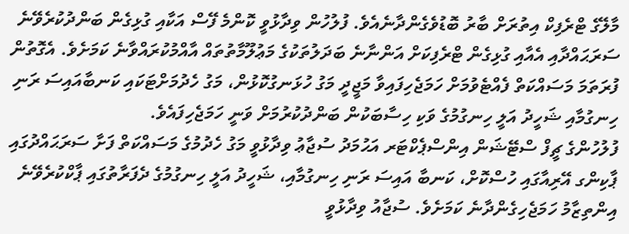މާލޭގެ ޓްރެފިކް އިތުރަށް ބާރު ބޮޑުވެގެންދާނެއެވެ. ފުލުހުން ވިދާޅުވީ ކޮންމެ ފޭސް އަކާއި ގުޅިގެން ބަންދުކުރެވޭނެ ސަރަޙައްދާއި އެއާއި ގުޅިގެން ޓްރެފިކަށް އަންނާނެ ބަދަލުތަކުގެ މަޢުލޫމާތުތައް އާއްމުކުރައްވާނެ ކަމަށެވެ. އެގޮތުން ފުރަތަމަ މަސައްކަތް ފެއްޓެވުމަށް ހަމަޖެހިފައިވާ މަޖީދީ މަގު ހުޅަނގުކޮޅުން، މަގު ހެދުމަށްޓަކައި ކަނބާއައިސަ ރަނި ހިނގުމާއި ޝަހީދު އަލީ ހިނގުމުގެ ވަކި ހިސާބަކުން ބަންދުކުރުމަށް ވަނީ ހަމަޖެހިފައެވެ.
ފުލުހުންގެ ޗީފް ސްޓޭޝަން އިންސްޕެކްޓަރ އަޙުމަދު ސުޖާޢު ވިދާޅުވީ މަގު ހެދުމުގެ މަސައްކަތް ފަށާ ސަރަޙައްދުގައި ޕާކިންގ އޭރިއާގައި ހުސްކޮށް، ކަނބާ އައިސަ ރަނި ހިނގުމާއި، ޝަހީދު އަލީ ހިނގުމުގެ ދެފަރާތުގައި ޕާކްކުރެވޭނެ އިންތިޒާމު ހަމަޖެހިގެންދާނެ ކަމަށެވެ. ސުޖާއު ވިދާޅުވީ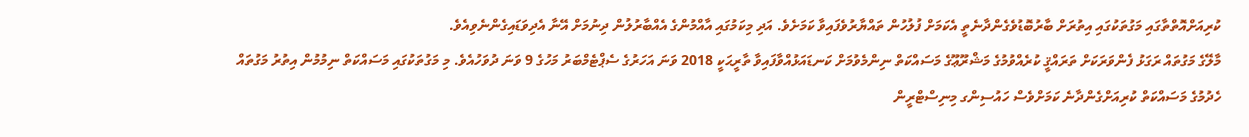ކުރިއަށްއޮތްތާގައި މަގުތަކުގައި އިތުރަށް ބާރުބޮޑުވެގެންދާނެތީ އެކަމަށް ފުލުހުން ތައްޔާރުވެފައިވާ ކަމަށެވެ. އަދި މިކަމުގައި އާއްމުންގެ އެއްބާރުލުން ދިނުމަށް އޭނާ އެދިވަޑައިގެންނެވިއެވެ.
މާލޭގެ މަގުތައް ރަގަޅު ފެންވަރަކަށް ތަރައްޤީ ކުރެއްވުމުގެ މަޝްރޫޢޫގެ މަސައްކަތް ނިންމެވުމަށް ކަނޑައަޅުއްވާފައިވާ ތާރީޙަކީ 2018 ވަނަ އަހަރުގެ ސެޕްޓެމްބަރު މަހުގެ 9 ވަނަ ދުވަހުއެވެ. މި މަގުތަކުގައި މަސައްކަތް ނިމުމުން އިތުރު މަގުތައް ހެދުމުގެ މަސައްކަތް ކުރިއަށްގެންދާނެ ކަމަށްވެސް ހައުސިންގ މިނިސްޓްރީން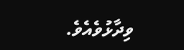ވިދާޅުވެއެވެ.